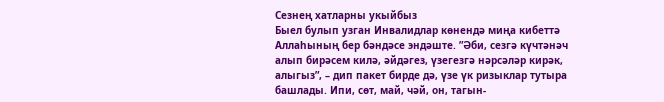Сезнең хатларны укыйбыз
Быел булып узган Инвалидлар көнендә миңа кибеттә Аллаһының бер бәндәсе эндәште. ”Әби, сезгә күчтәнәч алып бирәсем килә, әйдәгез, үзегезгә нәрсәләр кирәк, алыгыз”, – дип пакет бирде дә, үзе үк ризыклар тутыра башлады. Ипи, сөт, май, чәй, он, тагын-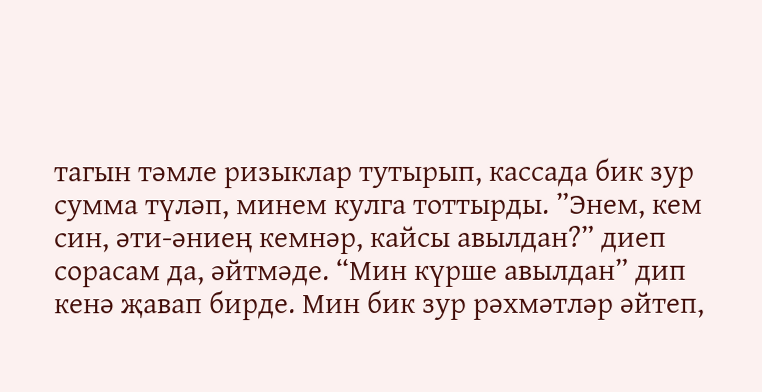тагын тәмле ризыклар тутырып, кассада бик зур сумма түләп, минем кулга тоттырды. ”Энем, кем син, әти-әниең кемнәр, кайсы авылдан?” диеп сорасам да, әйтмәде. “Мин күрше авылдан” дип кенә җавап бирде. Мин бик зур рәхмәтләр әйтеп,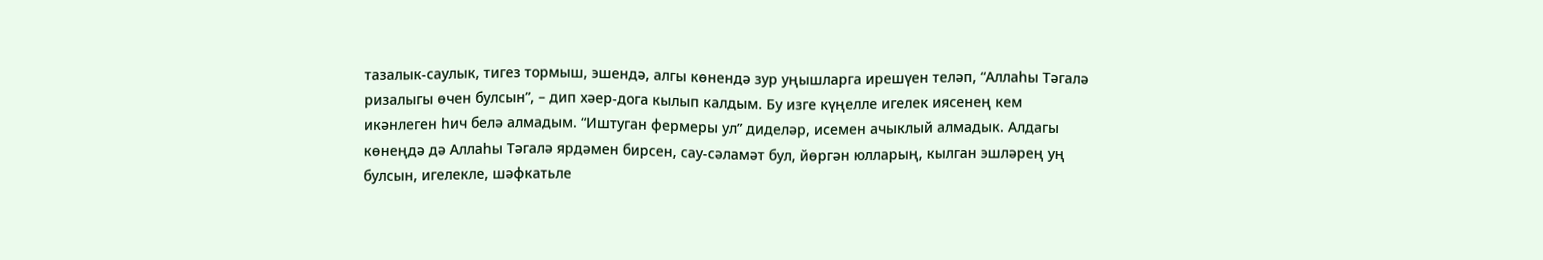тазалык-саулык, тигез тормыш, эшендә, алгы көнендә зур уңышларга ирешүен теләп, “Аллаһы Тәгалә ризалыгы өчен булсын”, – дип хәер-дога кылып калдым. Бу изге күңелле игелек иясенең кем икәнлеген һич белә алмадым. “Иштуган фермеры ул” диделәр, исемен ачыклый алмадык. Алдагы көнеңдә дә Аллаһы Тәгалә ярдәмен бирсен, сау-сәламәт бул, йөргән юлларың, кылган эшләрең уң булсын, игелекле, шәфкатьле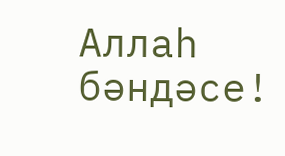Аллаһ бәндәсе!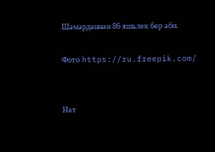Шәмәрдәннән 86 яшьлек бер әби.

Фото https://ru.freepik.com/


Нет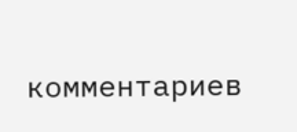комментариев